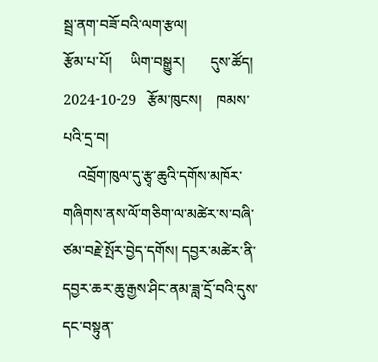སྦྲ་ནག་བཟོ་བའི་ལག་རྩལ།
རྩོམ་པ་པོ།     ཡིག་བསྒྱུར།       དུས་ཚོད།   2024-10-29   རྩོམ་ཁུངས།    ཁམས་པའི་དྲ་བ།
    འབྲོག་ཁུལ་དུ་རྩྭ་ཆུའི་དགོས་མཁོར་གཞིགས་ནས་ལོ་གཅིག་ལ་མཚེར་ས་བཞི་ཙམ་བརྗེ་སྤོར་བྱེད་དགོས། དབྱར་མཚེར་ནི་དབྱར་ཆར་ཆུ་རྒྱས་ཤིང་ནམ་ཟླ་དྲོ་བའི་དུས་དང་བསྟུན་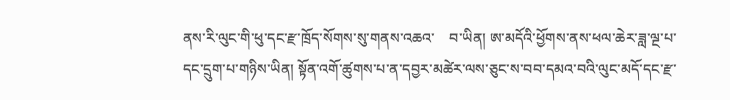ནས་རི་ལུང་གི་ཕུ་དང་རྫ་ཁྲོད་སོགས་སུ་གནས་འཆའ་    བ་ཡིན། ཨ་མདོའི་ཕྱོགས་ནས་ཕལ་ཆེར་ཟླ་ལྔ་པ་དང་དྲུག་པ་གཉིས་ཡིན། སྟོན་འགོ་ཚུགས་པ་ན་དབྱར་མཚེར་ལས་ཅུང་ས་བབ་དམའ་བའི་ལུང་མདོ་དང་རྫ་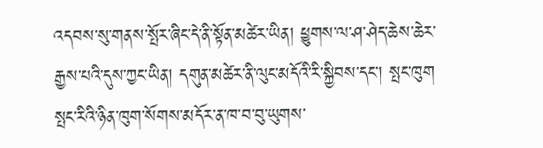འདབས་སུ་གནས་སྤོར་ཞིང་དེ་ནི་སྟོན་མཚེར་ཡིན། ཕྱུགས་ལ་ཤ་ཤེད་ཆེས་ཆེར་རྒྱས་པའི་དུས་ཀྱང་ཡིན། དགུན་མཚེར་ནི་ལུང་མདོའི་རི་སྐྱིབས་དང་། སྤང་ཁུག སྤང་རིའི་ཉིན་ཁུག་སོགས་མདོར་ན་ཁ་བ་བུ་ཡུགས་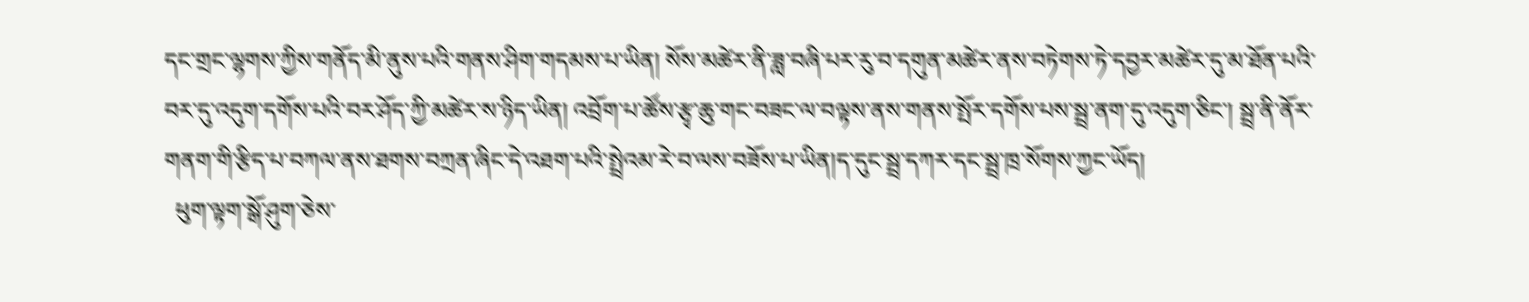དང་གྲང་ལྷགས་ཀྱིས་གནོད་མི་ནུས་པའི་གནས་ཤིག་གདམས་པ་ཡིན། སོས་མཚེར་ནི་ཟླ་བཞི་པར་རུ་བ་དགུན་མཚེར་ནས་བཏེགས་ཏེ་དབྱར་མཚེར་དུ་མ་ཐོན་པའི་བར་དུ་འདུག་དགོས་པའི་བར་ཤོད་ཀྱི་མཚེར་ས་ཉིད་ཡིན། འབྲོག་པ་ཚོས་རྩྭ་ཆུ་གང་བཟང་ལ་བལྟས་ནས་གནས་སྤོར་དགོས་པས་སྦྲ་ནག་དུ་འདུག་ཅིང་། སྦྲ་ནི་ནོར་གནག་གི་རྩིད་པ་བཀལ་ནས་ཐགས་བཀྲན་ཞིང་དེ་འཐག་པའི་སྤྲེའམ་རེ་བ་ལས་བཟོས་པ་ཡིན།ད་དུང་སྦྲ་དཀར་དང་སྦྲ་ཁྲ་སོགས་ཀྱང་ཡོད།
  ཕུག་ལྟག་སྒོ་ཤུག་ཅེས་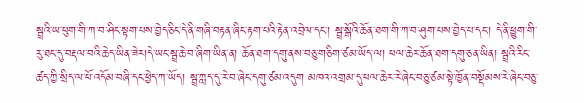སྦྲའི་ཡ་ཕུག་གི་ཀ་བ་ཤིང་སྟག་པས་བྱེད་ཅིང་དེ་ནི་གཞི་བརྟན་ཞིང་རྟག་པའི་རྟེན་འབྲེལ་དང་། སྦྲ་སྒོའི་ཆོན་ཐག་གི་ཀ་བ་ཤུག་པས་བྱེད་པ་དང་། དེ་ནི་ཕྱུག་གི་རུ་ཐང་དུ་བརྡལ་བའི་ཆེད་ཡིན་ཟེར།དེ་ཡང་སྦྲ་ཆེ་བ་ཞིག་ཡིན་ན། ཆོན་ཐག་དགུ་ནས་བཅུ་གཅིག་ཙམ་ཡོད་ལ། ཕལ་ཆེར་ཆོན་ཐག་དགུ་ཅན་ཡིན། སྦྲའི་རིང་ཚད་ཀྱི་སྲིད་ལ་ཕོ་འདོམ་བཞི་དང་ཕྱེད་ཀ་ཡོད། སྦྲ་ཀླད་དུ་རེ་བ་ཞེང་དགུ་ཙམ་འདུག མཁའ་འགྲམ་དུ་ཕལ་ཆེར་རེ་ཞེང་བཅུ་ཙམ་སྟེ་ཁྱོན་བསྡོམས་རེ་ཞེང་བཅུ་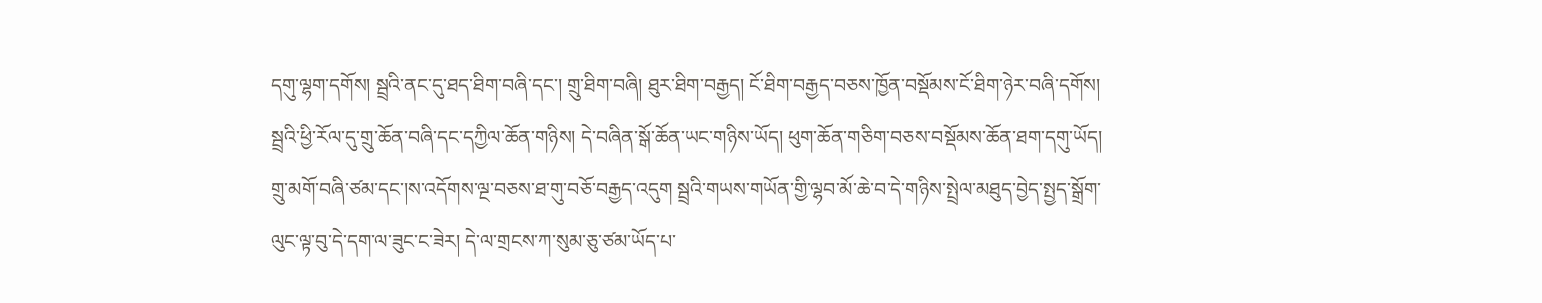དགུ་ལྷག་དགོས། སྦྲའི་ནང་དུ་ཐད་ཐིག་བཞི་དང་། གྲུ་ཐིག་བཞི། ཐུར་ཐིག་བརྒྱད། ངོ་ཐིག་བརྒྱད་བཅས་ཁྱོན་བསྡོམས་ངོ་ཐིག་ཉེར་བཞི་དགོས། སྦྲའི་ཕྱི་རོལ་དུ་གྲུ་ཆོན་བཞི་དང་དཀྱིལ་ཆོན་གཉིས། དེ་བཞིན་སྒོ་ཆོན་ཡང་གཉིས་ཡོད། ཕུག་ཆོན་གཅིག་བཅས་བསྡོམས་ཆོན་ཐག་དགུ་ཡོད། གྲུ་མགོ་བཞི་ཙམ་དང་།ས་འདོགས་ལྔ་བཅས་ཐ་གུ་བཅོ་བརྒྱད་འདུག སྦྲའི་གཡས་གཡོན་གྱི་ལྷབ་མོ་ཆེ་བ་དེ་གཉིས་སྤྲེལ་མཐུད་བྱེད་སྤྱད་སྒྲོག་ལུང་ལྟ་བུ་དེ་དག་ལ་ཟུང་ང་ཟེར། དེ་ལ་གྲངས་ཀ་སུམ་ཅུ་ཙམ་ཡོད་པ་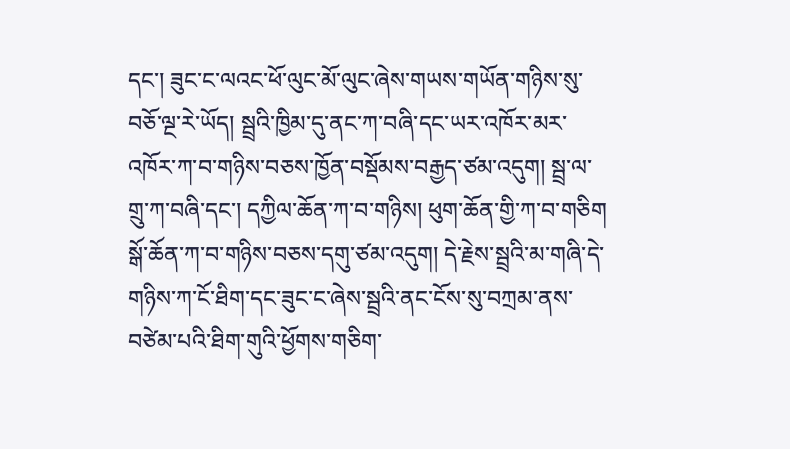དང་། ཟུང་ང་ལའང་ཕོ་ལུང་མོ་ལུང་ཞེས་གཡས་གཡོན་གཉིས་སུ་བཅོ་ལྔ་རེ་ཡོད། སྦྲའི་ཁྱིམ་དུ་ནང་ཀ་བཞི་དང་ཡར་འཁོར་མར་འཁོར་ཀ་བ་གཉིས་བཅས་ཁྱོན་བསྡོམས་བརྒྱད་ཙམ་འདུག། སྦྲ་ལ་གྲུ་ཀ་བཞི་དང་། དཀྱིལ་ཆོན་ཀ་བ་གཉིས། ཕུག་ཆོན་གྱི་ཀ་བ་གཅིག སྒོ་ཆོན་ཀ་བ་གཉིས་བཅས་དགུ་ཙམ་འདུག། དེ་རྗེས་སྦྲའི་མ་གཞི་དེ་གཉིས་ཀ་ངོ་ཐིག་དང་ཟུང་ང་ཞེས་སྦྲའི་ནང་ངོས་སུ་བཀྲམ་ནས་བཙེམ་པའི་ཐིག་གུའི་ཕྱོགས་གཅིག་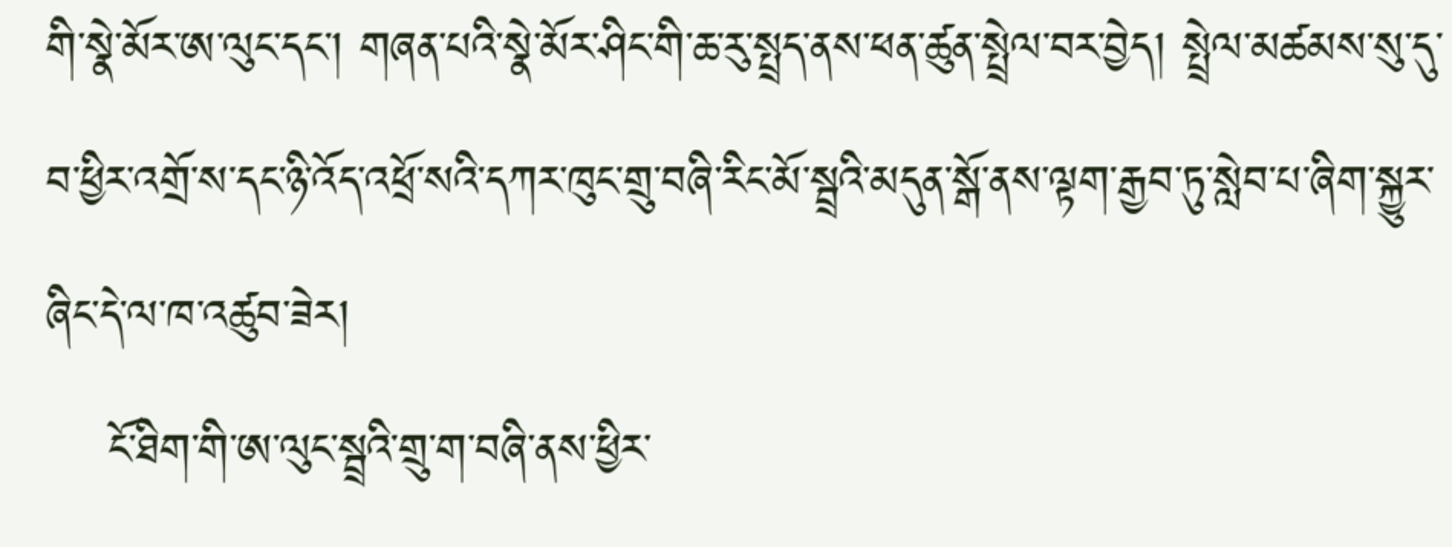གི་སྣེ་མོར་ཨ་ལུང་དང་། གཞན་པའི་སྣེ་མོར་ཤིང་གི་ཆ་རུ་སྤྲད་ནས་ཕན་ཚུན་སྤྲེལ་བར་བྱེད། སྤྲེལ་མཚམས་སུ་དུ་བ་ཕྱིར་འགྲོ་ས་དང་ཉི་འོད་འཕྲོ་སའི་དཀར་ཁུང་གྲུ་བཞི་རིང་མོ་སྦྲའི་མདུན་སྒོ་ནས་ལྟག་རྒྱབ་ཏུ་སླེབ་པ་ཞིག་སྐྱུར་ཞིང་དེ་ལ་ཁ་འཚུབ་ཟེར།
    ངོ་ཐིག་གི་ཨ་ལུང་སྦྲའི་གྲུ་ག་བཞི་ནས་ཕྱིར་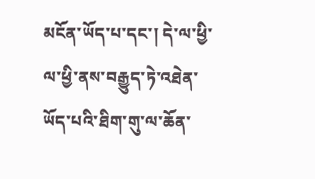མངོན་ཡོད་པ་དང་། དེ་ལ་ཕྱི་ལ་ཕྱི་ནས་བརྒྱུད་ཏེ་འཐེན་ཡོད་པའི་ཐིག་གུ་ལ་ཆོན་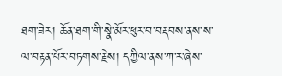ཐག་ཟེར། ཆོན་ཐག་གི་སྣེ་མོར་ཕུར་བ་བརྡབས་ནས་ས་ལ་བརྟན་པོར་བཏགས་རྗེས། དཀྱིལ་ནས་ཀ་ར་ཞེས་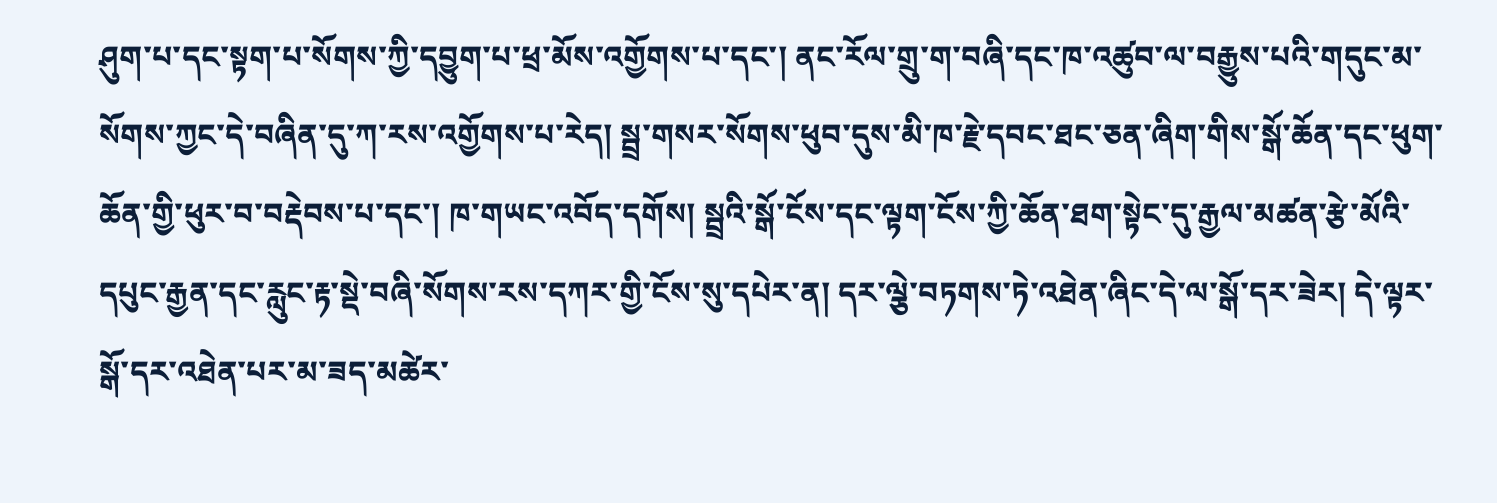ཤུག་པ་དང་སྟག་པ་སོགས་ཀྱི་དབྱུག་པ་ཕྲ་མོས་འགྱོགས་པ་དང་། ནང་རོལ་གྲུ་ག་བཞི་དང་ཁ་འཚུབ་ལ་བརྒྱུས་པའི་གདུང་མ་སོགས་ཀྱང་དེ་བཞིན་དུ་ཀ་རས་འགྱོགས་པ་རེད། སྦྲ་གསར་སོགས་ཕུབ་དུས་མི་ཁ་རྗེ་དབང་ཐང་ཅན་ཞིག་གིས་སྒོ་ཆོན་དང་ཕུག་ཆོན་གྱི་ཕུར་བ་བརྡེབས་པ་དང་། ཁ་གཡང་འབོད་དགོས། སྦྲའི་སྒོ་ངོས་དང་ལྟག་ངོས་ཀྱི་ཆོན་ཐག་སྟེང་དུ་རྒྱལ་མཚན་རྩེ་མོའི་དཔུང་རྒྱན་དང་རླུང་རྟ་སྡེ་བཞི་སོགས་རས་དཀར་གྱི་ངོས་སུ་དཔེར་ན། དར་ལྕེ་བཏགས་ཏེ་འཐེན་ཞིང་དེ་ལ་སྒོ་དར་ཟེར། དེ་ལྟར་སྒོ་དར་འཐེན་པར་མ་ཟད་མཚེར་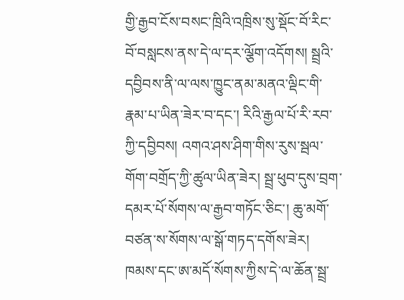གྱི་རྒྱབ་ངོས་བསང་ཁྲིའི་འཁྲིས་སུ་སྡོང་བོ་རིང་བོ་བསླངས་ནས་དེ་ལ་དར་ལྕོག་འདོགས། སྦྲའི་དབྱིབས་ནི་ལ་ལས་ཁྱུང་ནམ་མནའ་ལྡིང་གི་རྣམ་པ་ཡིན་ཟེར་བ་དང་། རིའི་རྒྱལ་པོ་རི་རབ་ཀྱི་དབྱིབས། འགའ་ཤས་ཤིག་གིས་རུས་སྦལ་གོག་བགྲོད་ཀྱི་ཚུལ་ཡིན་ཟེར། སྦྲ་ཕུབ་དུས་བྲག་དམར་པོ་སོགས་ལ་རྒྱབ་གཏོང་ཅིང་། ཆུ་མགོ་བཙན་ས་སོགས་ལ་སྒོ་གཏད་དགོས་ཟེར། ཁམས་དང་ཨ་མདོ་སོགས་ཀྱིས་དེ་ལ་ཆོན་སྦྲ་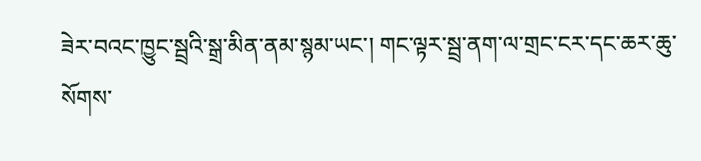ཟེར་བའང་ཁྱུང་སྦྲའི་སྒྲ་མིན་ནམ་སྙམ་ཡང་། གང་ལྟར་སྦྲ་ནག་ལ་གྲང་ངར་དང་ཆར་ཆུ་སོགས་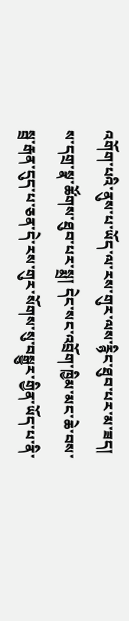འགོག་པའི་ནུས་པ་ཡོད་ལ་རས་གུར་ལས་རྙིང་ཐུབ་པར་མ་ཟད། ས་དགྲ་སྣ་ཚོགས་ཐུབ་པར་སྨྲ། དེང་སང་འབྲོག་ཁྱིམ་མང་ཆེ་བས་སྦྲ་རྒན་དུད་པ་ཅན་དེ་རས་གུར་སོགས་སུ་བསྒྱུར་གྱིན་ཡོད་པ་ནི་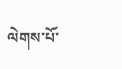ལེགས་པོ་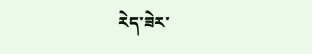རེད་ཟེར་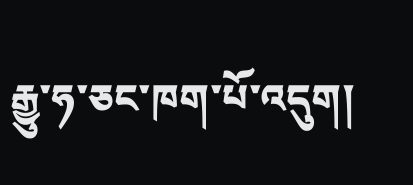རྒྱུ་ཧ་ཅང་ཁག་པོ་འདུག།